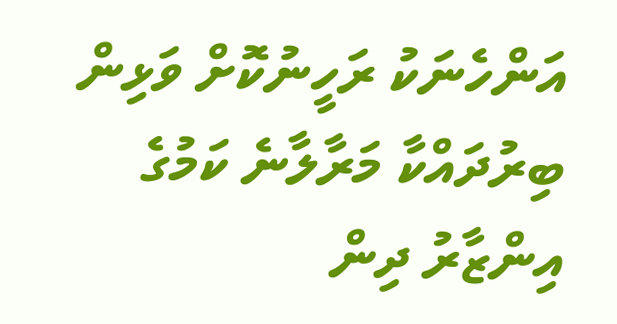އަންހެނަކު ރަހީނުކޮށް ވަޅިން ބިރުދައްކާ މަރާލާނެ ކަމުގެ އިންޒާރު ދިން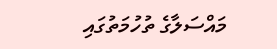މައްސަލާގެ ތުހުމަތުގައި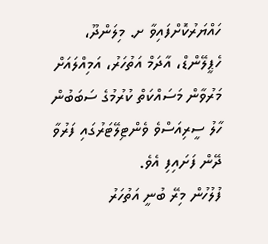ހައްޔަރުކޮށްފައިވާ ށ. މިލަންދޫ، ހެޕީލޭންޑް، އާދަމް އަތުހަރު، އަމިއްލައަށް މަރުވާން މަސައްކަތް ކުރުމުގެ ސަބަބުން ހާލު ސީރިއަސްވެ ވެންޓިލޭޓަރުގައި ފަރުވާ ދޭން ފަށައިފި އެވެ.
ފުލުހުން މިރޭ ބުނީ އަތުހަރު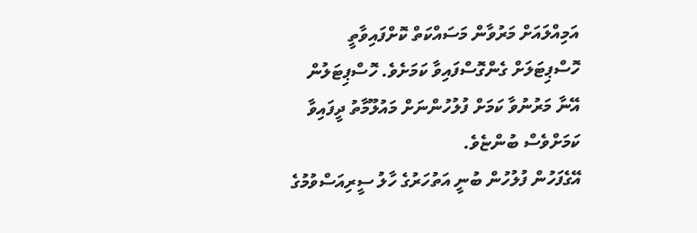އަމިއްލައަށް މަރުވާން މަސައްކަތް ކޮށްފައިވާތީ ހޮސްޕިޓަލަށް ގެންގޮސްފައިވާ ކަމަށެވެ. ހޮސްޕިޓަލުން އޭނާ މަރުނުވާ ކަމަށް ފުލުހުންނަށް މައުލޫމާތު ދީފައިވާ ކަމަށްވެސް ބުންޏެވެ.
އޭގެފަހުން ފުލުހުން ބުނީ އަތުހަރުގެ ހާލު ސީރިއަސްވުމުގެ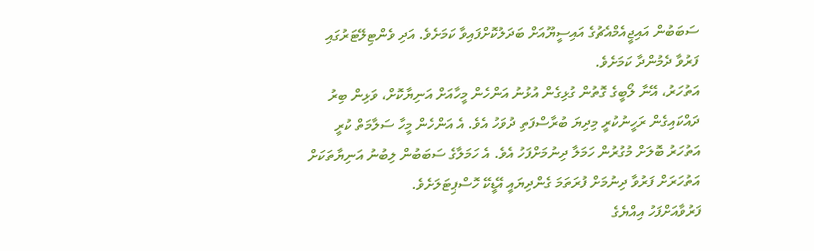ސަބަބުން އައިޖީއެމްއެޗުގެ އައިސީޔޫއަށް ބަދަލުކޮށްފައިވާ ކަމަށެވެ. އަދި ވެންޓިލޭޓަރުގައި ފަރުވާ ދެމުންދާ ކަމަށެވެ.
އަތުހަރު، އޭނާ ލޯބީގެ ގޮތުން ގުޅިގެން އުޅުނު އަންހެން މީހާއަށް އަނިޔާކޮށް، ވަޅިން ބިރު ދައްކައިގެން ރަހީނުކުރީ މިދިޔަ ބުރާސްފަތި ދުވަހު އެވެ. އެ އަންހެން މީހާ ސަލާމަތް ކުރީ އަތުހަރު ބޮލަށް މުގުރުން ހަމަލާ ދިނުމަށްފަހު އެވެ. އެ ހަމަލާގެ ސަބަބުން ލިބުނު އަނިޔާތަކަށް އަތުހަރަށް ފަރުވާ ދިނުމަށް ފުރަތަމަ ގެންދިޔައީ އޭޑީކޭ ހޮސްޕިޓަލަށެވެ.
ފަރުވާއަށްފަހު އިއްޔެގެ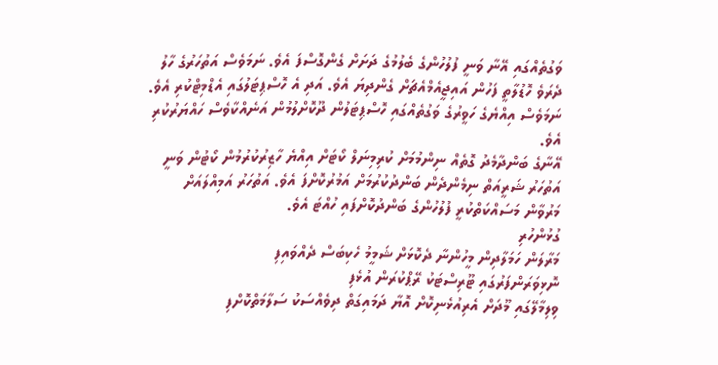ވަގުތެއްގައި އޭނާ ވަނީ ފުލުހުންގެ ބެލުމުގެ ދަށަށް ގެންގޮސްފަ އެވެ. ނަމަވެސް އަތުހަރުގެ ހާލު ދެރަވެ ހޮޑުލާތީ ފަހުން އައިޖީއެމްއެޗަށް ގެންދިޔަ އެވެ. އަދި އެ ހޮސްޕިޓަލުގައި އެޑްމިޓްކުރި އެވެ. ނަމަވެސް އިއްޔެގެ ހަވީރުގެ ވަގުތެއްގައި ހޮސްޕިޓަލުން ދޫކޮށްލުމުން އަނެއްކާވެސް ހައްޔަރުކުރި އެވެ.
އޭނާގެ ބަންދާމެދު ގޮތެއް ނިންމުމަށް ކުރިމިނަލް ކޯޓަށް އިއްޔެ ހާޒިރުކުރުމުން ކޯޓުން ވަނީ އަތުހަރު ޝަރީއަތް ނިމެންދެން ބަންދުކުރުމަށް އަމުރުކޮށްފަ އެވެ. އަތުހަރު އަމިއްލައަށް މަރުވާން މަސައްކަތްކުރީ ފުލުހުންގެ ބަންދުކޮށްފައި ހުއްޓަ އެވެ.
ގުޅުންހުރި
މަރާލަން ހަމަލާދިން މީހުންނާ ދެކޮޅަށް ޝަމީމު ހެކިބަސް ދެއްވައިފި
ނޮޅިވަރަންފަރުގައި ޓޫރިސްޓަކު ރޭޕްކުރަން އުޅެފި
ވިލިމާލޭގައި މޫދަށް އެރިއުޅެނިކޮށް އޮޔާ ދަމައިގަތް ދިވެއްސަކު ސަލާމަތްކޮށްފި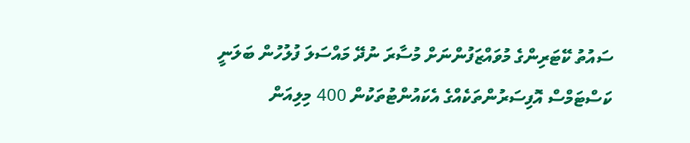ސައުތު ކޭޓަރިންގެ މުވައްޒަފުންނަށް މުސާރަ ނުދޭ މައްސަލަ ފުލުހުން ބަލަނީ
ކަސްޓަމްސް އޮފިސަރުންތަކެއްގެ އެކައުންޓުތަކުން 400 މިލިއަން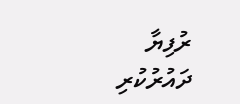ރުފިޔާ ދައުރުކުރި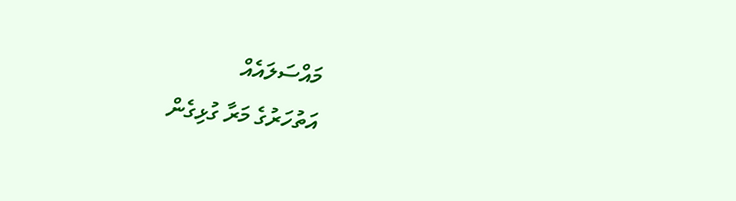މައްސަލައެއް
އަތުހަރުގެ މަރާ ގުޅިގެން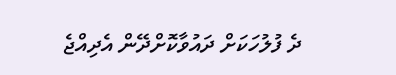ދެ ފުލުހަކަށް ދައުވާކޮށްދޭން އެދިއްޖެ